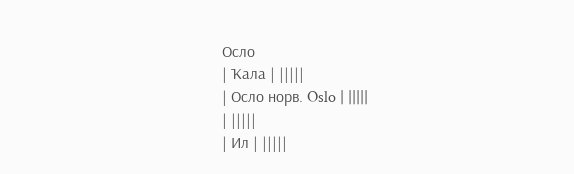Осло
| Ҡала | |||||
| Осло норв. Oslo | |||||
| |||||
| Ил | |||||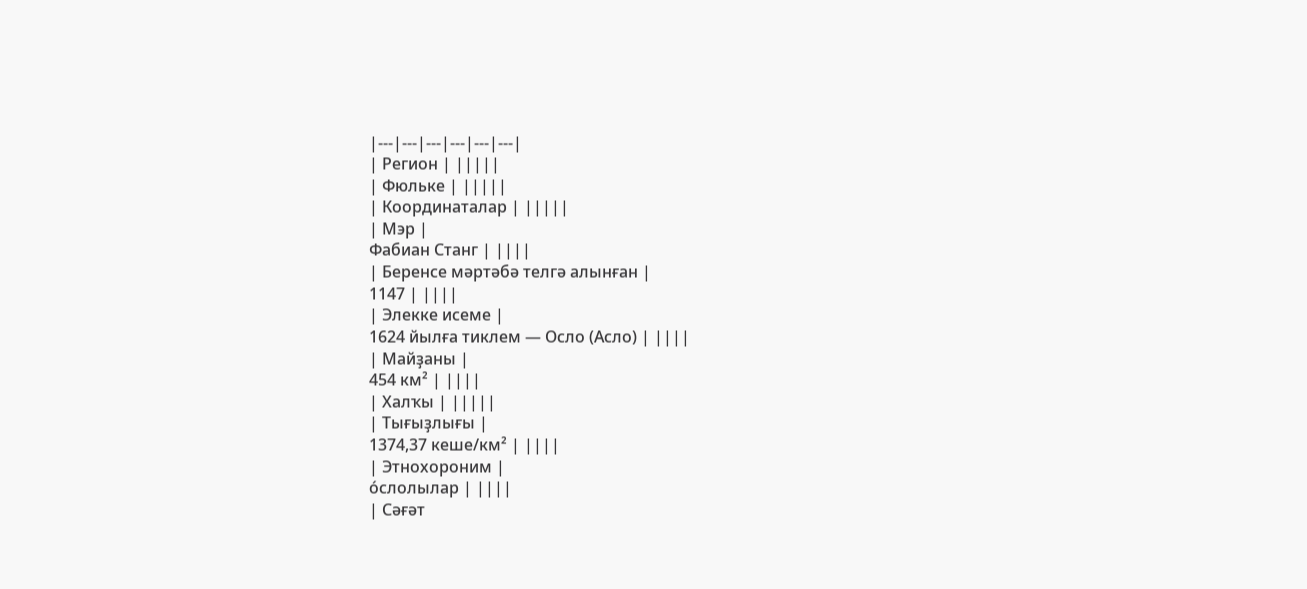|---|---|---|---|---|---|
| Регион | |||||
| Фюльке | |||||
| Координаталар | |||||
| Мэр |
Фабиан Станг | ||||
| Беренсе мәртәбә телгә алынған |
1147 | ||||
| Элекке исеме |
1624 йылға тиклем — Осло (Асло) | ||||
| Майҙаны |
454 км² | ||||
| Халҡы | |||||
| Тығыҙлығы |
1374,37 кеше/км² | ||||
| Этнохороним |
о́слолылар | ||||
| Сәғәт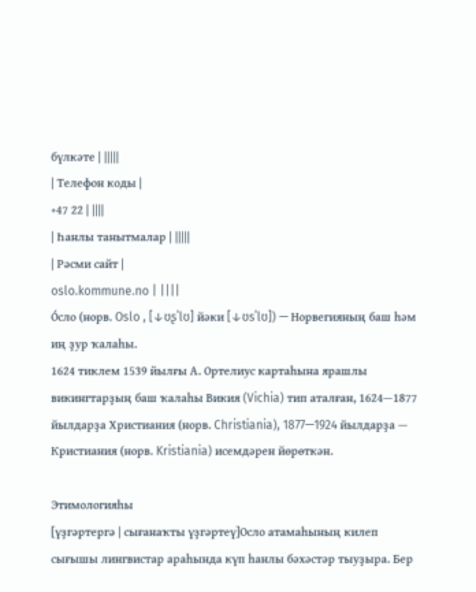бүлкәте | |||||
| Телефон коды |
+47 22 | ||||
| Һанлы танытмалар | |||||
| Рәсми сайт |
oslo.kommune.no | ||||
О́сло (норв. Oslo , [↓ʊʂˈlʊ] йәки [↓ʊsˈlʊ]) — Норвегияның баш һәм иң ҙур ҡалаһы.
1624 тиклем 1539 йылғы А. Ортелиус картаһына ярашлы викингтарҙың баш ҡалаһы Викия (Vichia) тип аталған, 1624—1877 йылдарҙа Христиания (норв. Christiania), 1877—1924 йылдарҙа — Кристиания (норв. Kristiania) исемдәрен йөрөткән.

Этимологияһы
[үҙгәртергә | сығанаҡты үҙгәртеү]Осло атамаһының килеп сығышы лингвистар араһында күп һанлы бәхәстәр тыуҙыра. Бер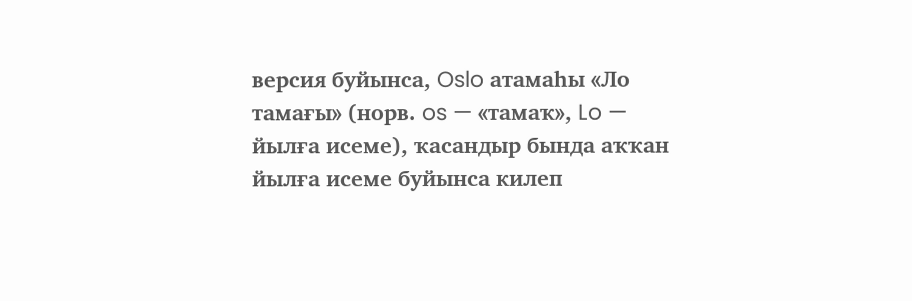версия буйынса, Oslo атамаһы «Ло тамағы» (норв. os — «тамаҡ», Lo — йылға исеме), ҡасандыр бында аҡҡан йылға исеме буйынса килеп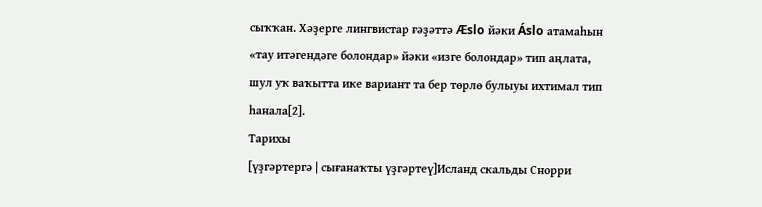сыҡҡан. Хәҙерге лингвистар ғәҙәттә Æslo йәки Áslo атамаһын «тау итәгендәге болондар» йәки «изге болондар» тип аңлата, шул уҡ ваҡытта ике вариант та бер төрлө булыуы ихтимал тип һанала[2].
Тарихы
[үҙгәртергә | сығанаҡты үҙгәртеү]Исланд скальды Снорри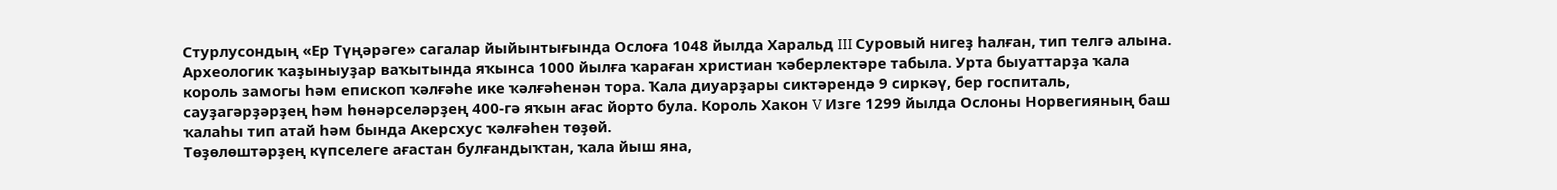Стурлусондың «Ер Түңәрәге» сагалар йыйынтығында Ослоға 1048 йылда Харальд III Суровый нигеҙ һалған, тип телгә алына. Археологик ҡаҙыныуҙар ваҡытында яҡынса 1000 йылға ҡараған христиан ҡәберлектәре табыла. Урта быуаттарҙа ҡала король замогы һәм епископ ҡәлғәһе ике ҡәлғәһенән тора. Ҡала диуарҙары сиктәрендә 9 сиркәү, бер госпиталь, сауҙагәрҙәрҙең һәм һөнәрселәрҙең 400-гә яҡын ағас йорто була. Король Хакон V Изге 1299 йылда Ослоны Норвегияның баш ҡалаһы тип атай һәм бында Акерсхус ҡәлғәһен төҙөй.
Төҙөлөштәрҙең күпселеге ағастан булғандыҡтан, ҡала йыш яна,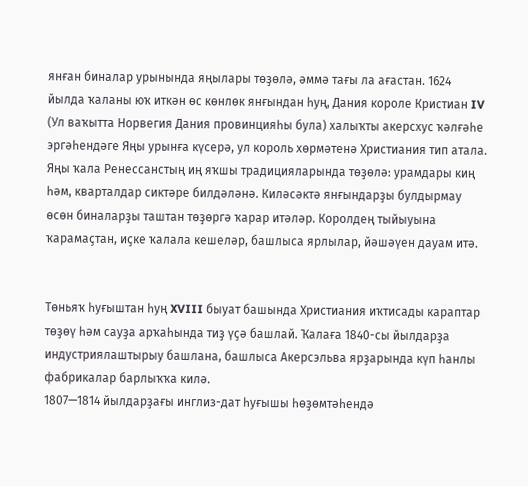янған биналар урынында яңылары төҙөлә, әммә тағы ла ағастан. 1624 йылда ҡаланы юҡ иткән өс көнлөк янғындан һуң, Дания короле Кристиан IV (Ул ваҡытта Норвегия Дания провинцияһы була) халыҡты акерсхус ҡәлғәһе эргәһендәге Яңы урынға күсерә, ул король хөрмәтенә Христиания тип атала. Яңы ҡала Ренессанстың иң яҡшы традицияларында төҙөлә: урамдары киң һәм, кварталдар сиктәре билдәләнә. Киләсәктә янғындарҙы булдырмау өсөн биналарҙы таштан төҙөргә ҡарар итәләр. Королдең тыйыуына ҡарамаҫтан, иҫке ҡалала кешеләр, башлыса ярлылар, йәшәүен дауам итә.


Төньяҡ һуғыштан һуң XVIII быуат башында Христиания иҡтисады караптар төҙөү һәм сауҙа арҡаһында тиҙ үҫә башлай. Ҡалаға 1840-сы йылдарҙа индустриялаштырыу башлана, башлыса Акерсэльва ярҙарында күп һанлы фабрикалар барлыҡҡа килә.
1807—1814 йылдарҙағы инглиз-дат һуғышы һөҙөмтәһендә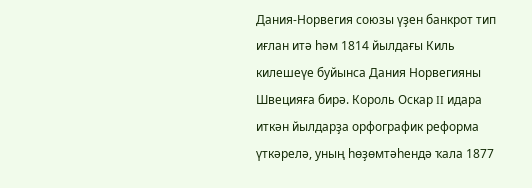Дания-Норвегия союзы үҙен банкрот тип иғлан итә һәм 1814 йылдағы Киль килешеүе буйынса Дания Норвегияны Швецияға бирә. Король Оскар II идара иткән йылдарҙа орфографик реформа үткәрелә, уның һөҙөмтәһендә ҡала 1877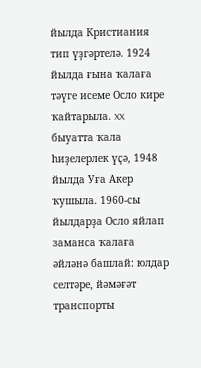йылда Кристиания тип үҙгәртелә. 1924 йылда ғына ҡалаға тәүге исеме Осло кире ҡайтарыла. XX быуатта ҡала һиҙелерлек үҫә, 1948 йылда Уға Акер ҡушыла. 1960-сы йылдарҙа Осло яйлап заманса ҡалаға әйләнә башлай: юлдар селтәре, йәмәғәт транспорты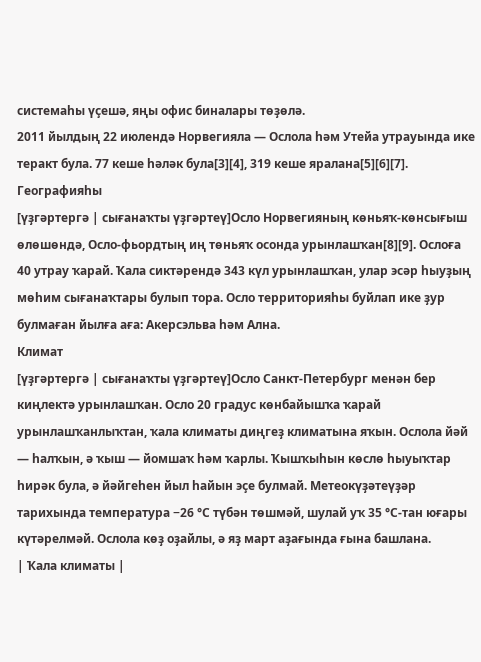системаһы үҫешә, яңы офис биналары төҙөлә.
2011 йылдың 22 июлендә Норвегияла — Ослола һәм Утейа утрауында ике теракт була. 77 кеше һәләк була[3][4], 319 кеше яралана[5][6][7].
Географияһы
[үҙгәртергә | сығанаҡты үҙгәртеү]Осло Норвегияның көньяҡ-көнсығыш өлөшөндә, Осло-фьордтың иң төньяҡ осонда урынлашҡан[8][9]. Ослоға 40 утрау ҡарай. Ҡала сиктәрендә 343 күл урынлашҡан, улар эсәр һыуҙың мөһим сығанаҡтары булып тора. Осло территорияһы буйлап ике ҙур булмаған йылға аға: Акерсэльва һәм Ална.
Климат
[үҙгәртергә | сығанаҡты үҙгәртеү]Осло Санкт-Петербург менән бер киңлектә урынлашҡан. Осло 20 градус көнбайышҡа ҡарай урынлашҡанлыҡтан, ҡала климаты диңгеҙ климатына яҡын. Ослола йәй — һалҡын, ә ҡыш — йомшаҡ һәм ҡарлы. Ҡышҡыһын көслө һыуыҡтар һирәк була, ә йәйгеһен йыл һайын эҫе булмай. Метеокүҙәтеүҙәр тарихында температура −26 °C түбән төшмәй, шулай уҡ 35 °С-тан юғары күтәрелмәй. Ослола көҙ оҙайлы, ә яҙ март аҙағында ғына башлана.
| Ҡала климаты |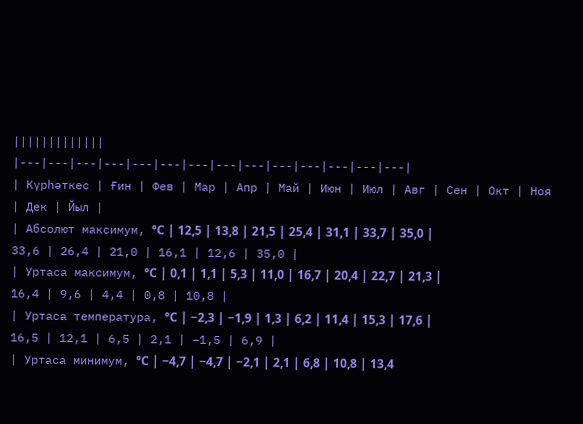|||||||||||||
|---|---|---|---|---|---|---|---|---|---|---|---|---|---|
| Күрһәткес | Ғин | Фев | Мар | Апр | Май | Июн | Июл | Авг | Сен | Окт | Ноя | Дек | Йыл |
| Абсолют максимум, °C | 12,5 | 13,8 | 21,5 | 25,4 | 31,1 | 33,7 | 35,0 | 33,6 | 26,4 | 21,0 | 16,1 | 12,6 | 35,0 |
| Уртаса максимум, °C | 0,1 | 1,1 | 5,3 | 11,0 | 16,7 | 20,4 | 22,7 | 21,3 | 16,4 | 9,6 | 4,4 | 0,8 | 10,8 |
| Уртаса температура, °C | −2,3 | −1,9 | 1,3 | 6,2 | 11,4 | 15,3 | 17,6 | 16,5 | 12,1 | 6,5 | 2,1 | −1,5 | 6,9 |
| Уртаса минимум, °C | −4,7 | −4,7 | −2,1 | 2,1 | 6,8 | 10,8 | 13,4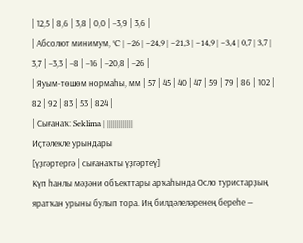| 12,5 | 8,6 | 3,8 | 0,0 | −3,9 | 3,6 |
| Абсолют минимум, °C | −26 | −24,9 | −21,3 | −14,9 | −3,4 | 0,7 | 3,7 | 3,7 | −3,3 | −8 | −16 | −20,8 | −26 |
| Яуым-төшөм нормаһы, мм | 57 | 45 | 40 | 47 | 59 | 79 | 86 | 102 | 82 | 92 | 83 | 53 | 824 |
| Сығанаҡ: Seklima | |||||||||||||
Иҫтәлекле урындары
[үҙгәртергә | сығанаҡты үҙгәртеү]
Күп һанлы мәҙәни объекттары арҡаһында Осло туристарҙың яратҡан урыны булып тора. Иң билдәлеләренең береһе —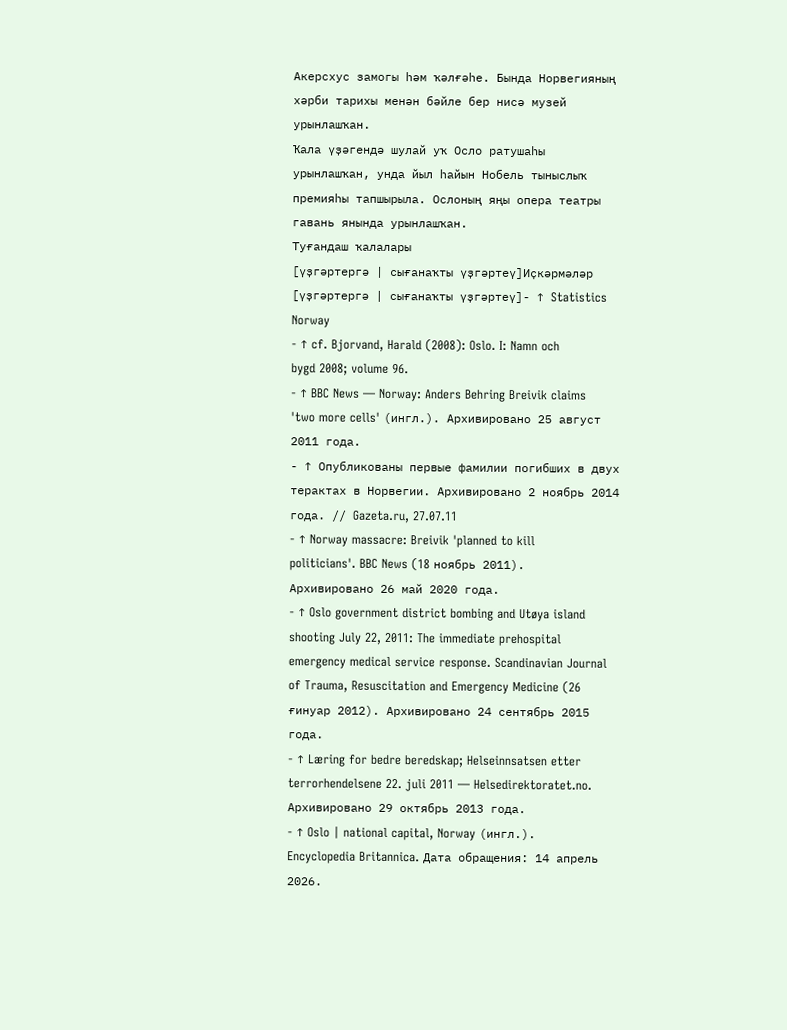Акерсхус замогы һәм ҡәлғәһе. Бында Норвегияның хәрби тарихы менән бәйле бер нисә музей урынлашҡан.
Ҡала үҙәгендә шулай уҡ Осло ратушаһы урынлашҡан, унда йыл һайын Нобель тыныслыҡ премияһы тапшырыла. Ослоның яңы опера театры гавань янында урынлашҡан.
Туғандаш ҡалалары
[үҙгәртергә | сығанаҡты үҙгәртеү]Иҫкәрмәләр
[үҙгәртергә | сығанаҡты үҙгәртеү]- ↑ Statistics Norway
- ↑ cf. Bjorvand, Harald (2008): Oslo. I: Namn och bygd 2008; volume 96.
- ↑ BBC News — Norway: Anders Behring Breivik claims 'two more cells' (ингл.). Архивировано 25 август 2011 года.
- ↑ Опубликованы первые фамилии погибших в двух терактах в Норвегии. Архивировано 2 ноябрь 2014 года. // Gazeta.ru, 27.07.11
- ↑ Norway massacre: Breivik 'planned to kill politicians'. BBC News (18 ноябрь 2011). Архивировано 26 май 2020 года.
- ↑ Oslo government district bombing and Utøya island shooting July 22, 2011: The immediate prehospital emergency medical service response. Scandinavian Journal of Trauma, Resuscitation and Emergency Medicine (26 ғинуар 2012). Архивировано 24 сентябрь 2015 года.
- ↑ Læring for bedre beredskap; Helseinnsatsen etter terrorhendelsene 22. juli 2011 — Helsedirektoratet.no. Архивировано 29 октябрь 2013 года.
- ↑ Oslo | national capital, Norway (ингл.). Encyclopedia Britannica. Дата обращения: 14 апрель 2026.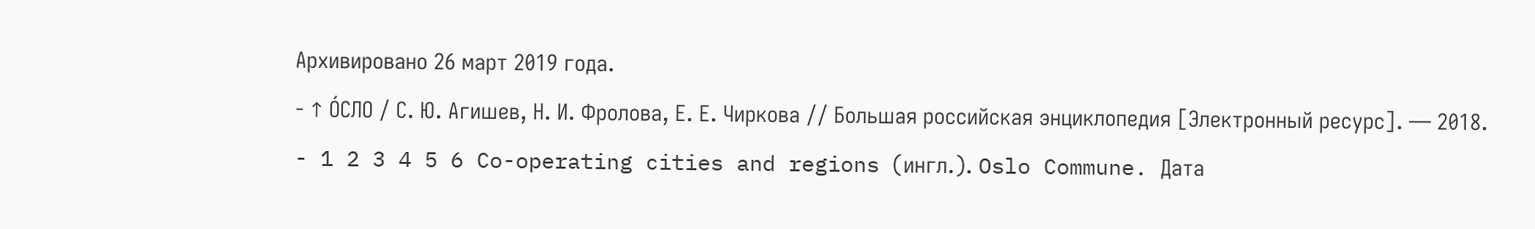Архивировано 26 март 2019 года.
- ↑ О́СЛО / С. Ю. Агишев, Н. И. Фролова, Е. Е. Чиркова // Большая российская энциклопедия [Электронный ресурс]. — 2018.
- 1 2 3 4 5 6 Co-operating cities and regions (ингл.). Oslo Commune. Дата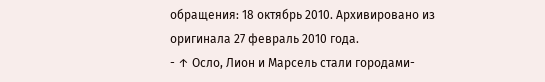обращения: 18 октябрь 2010. Архивировано из оригинала 27 февраль 2010 года.
- ↑ Осло, Лион и Марсель стали городами-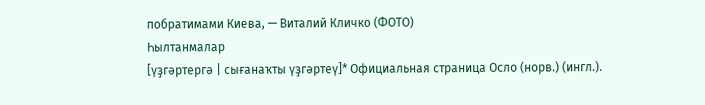побратимами Киева, — Виталий Кличко (ФОТО)
Һылтанмалар
[үҙгәртергә | сығанаҡты үҙгәртеү]* Официальная страница Осло (норв.) (ингл.).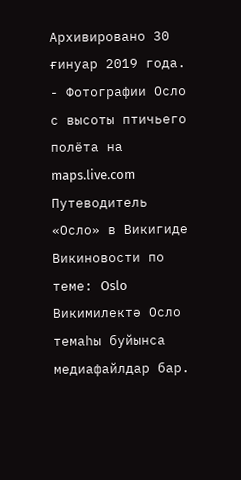Архивировано 30 ғинуар 2019 года.
- Фотографии Осло с высоты птичьего полёта на maps.live.com
Путеводитель «Осло» в Викигиде
Викиновости по теме: Oslo
Викимилектә Осло темаһы буйынса медиафайлдар бар.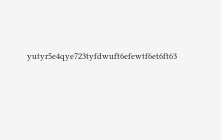yutyr5e4qye723tyfdwuft6efewtf6et6ft63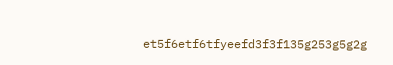et5f6etf6tfyeefd3f3f135g253g5g2g